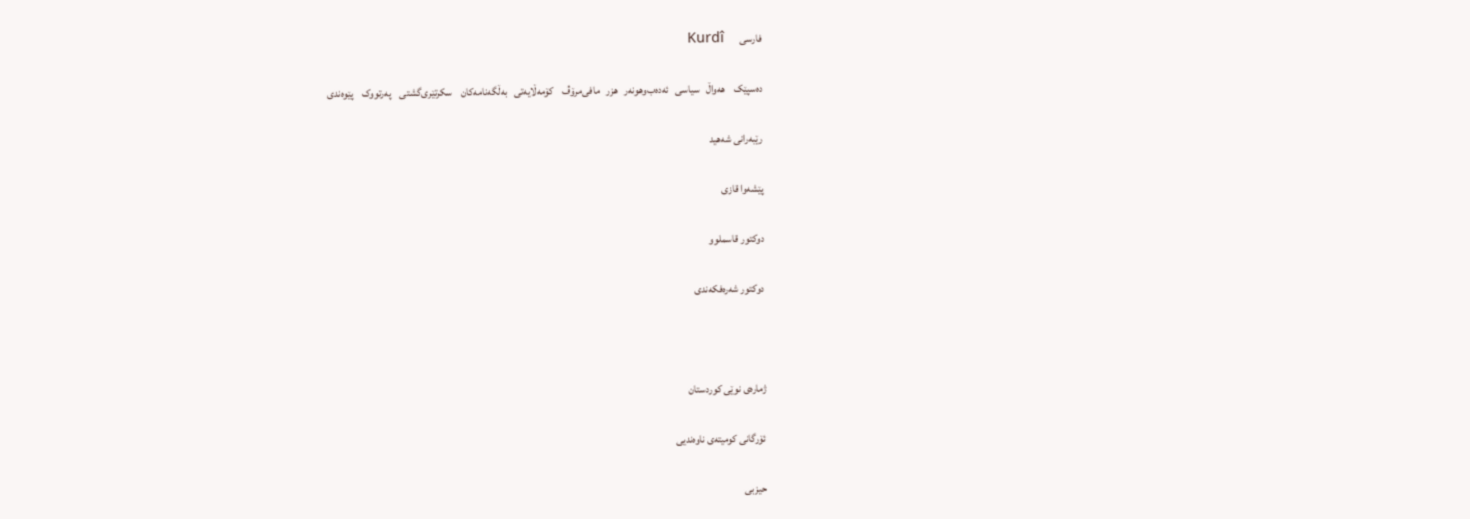فارسی       Kurdî

ده‌سپێک    هه‌واڵ   سیاسی   ئه‌ده‌ب‌وهونه‌ر   هزر   مافی‌مرۆڤ    کۆمه‌ڵایه‌تی   به‌ڵگه‌نامه‌کان    سکرتێری‌گشتی    په‌رتووک    پێوه‌ندی

رێبه‌رانی شه‌هید

پێشه‌وا قازی‌

دوكتور قاسملوو

دوكتور شه‌ره‌فکه‌ندی



ژماره‌ی نوێی كوردستان

ئۆرگانی كومیته‌ی ناوه‌ندیی

حیزبی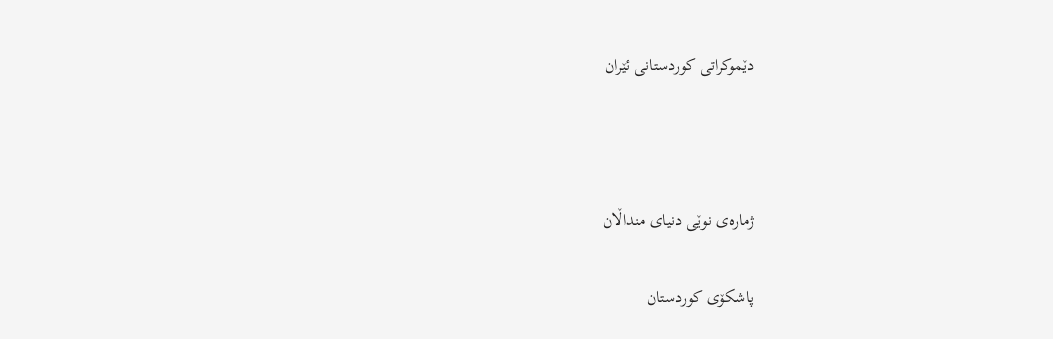دێموكراتی كوردستانی ئێران



ژماره‌ی نوێی دنیای منداڵان

پاشكۆی كوردستان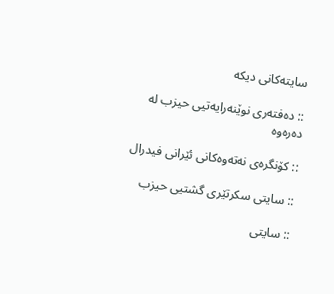سایته‌کانی دیکه

:: ده‌فته‌ری نوێنه‌رایه‌تیی حیزب له ده‌ره‌وه

:: كۆنگره‌ی‌ نه‌ته‌وه‌كانی‌ ئێرانی‌ فیدرال

:: سایتی سکرتێری گشتیی حیزب

:: سایتی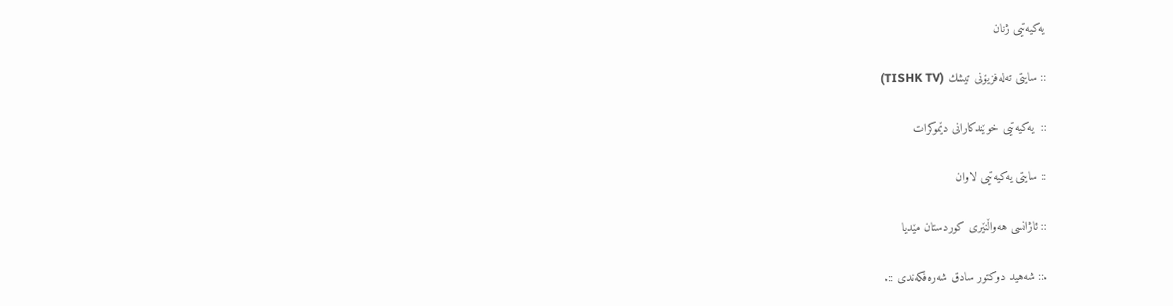یه‌كیه‌تیی ژنان

:: سایتی ته‌له‌فزیۆنی‌ تیشك (TISHK TV)

::  یه‌كیه‌تیی‌ خوێندكارانی‌ دێموكرات

:: سایتی یه‌کیه‌تیی لاوان

:: ئاژانسی هه‌واڵنێری كوردستان مێدیا

.:: شه‌هید دوکتور سادق شه‌ره‌فكه‌ندی‌ ::.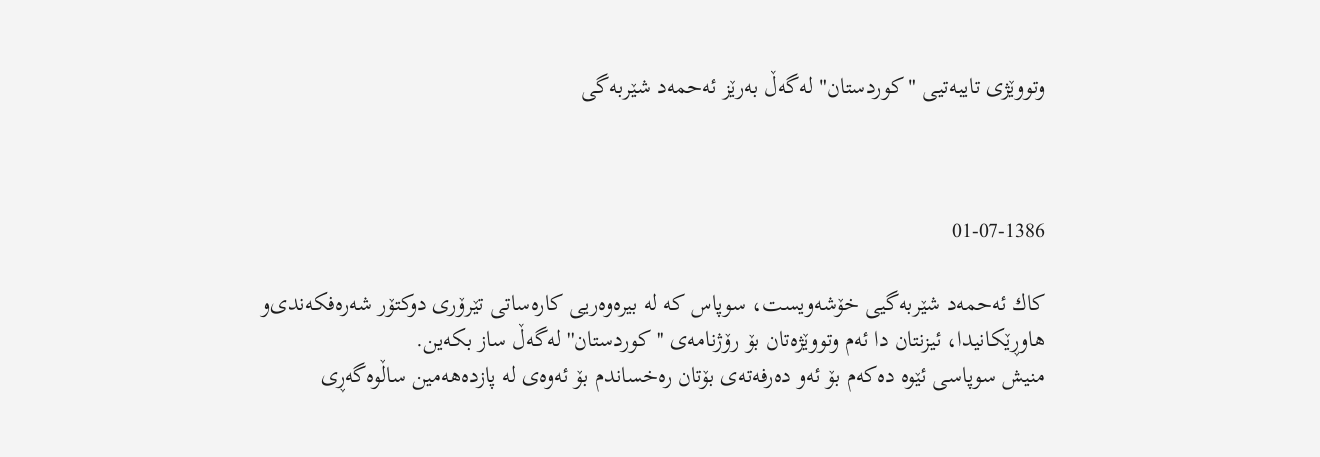وتووێژی‌ تایبه‌تیی‌ "كوردستان" له‌گه‌ڵ به‌‌رێز ئه‌‌حمه‌‌د شێربه‌گی



01-07-1386

كاك ئه‌‌حمه‌‌د شێربه‌گیی خۆشه‌‌ویست، سوپاس كه‌ له‌ بیره‌‌وه‌‌ریی كاره‌‌ساتی تێرۆری دوكتۆر شه‌‌ره‌‌فكه‌‌ندی‌و هاوڕێكانیدا، ئیزنتان ‌دا ئه‌‌م وتووێژه‌‌تان بۆ رۆژنامه‌‌ی ''كوردستان'' له‌گه‌ڵ ساز بكه‌ین.
منیش سوپاسی ئێوه‌ ده‌‌كه‌‌م بۆ ئه‌‌و ده‌‌رفه‌‌ته‌‌ی بۆتان ره‌‌خساندم بۆ ئه‌‌وه‌‌ی له‌ پازده‌‌هه‌‌مین ساڵوه‌گه‌‌ڕی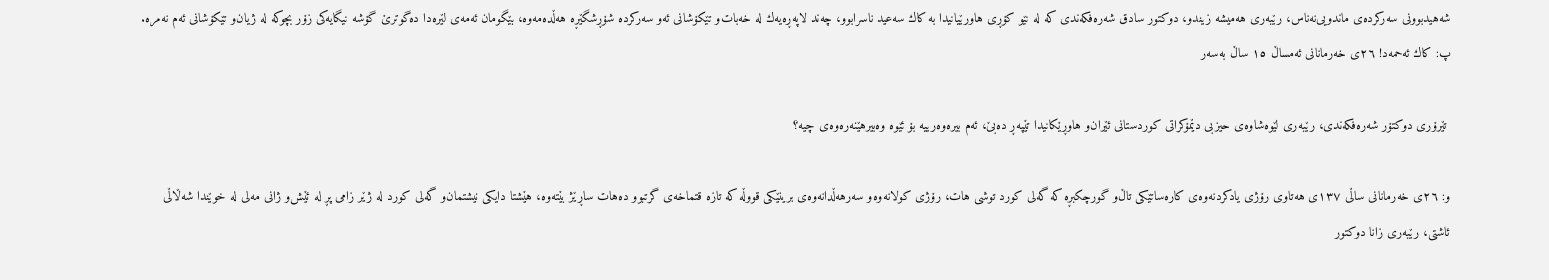شه‌هیدبوونی سه‌‌ركرده‌‌ی ماندویی‌نه‌‌ناس، رێبه‌‌ری هه‌‌میشه‌ زیندو، دوكتور سادق شه‌‌ره‌‌فكه‌‌ندی كه‌ له‌ نێو كۆڕی هاورێیانیدا به‌ كاك سه‌‌عید ناسرابوو، چه‌‌ند لاپه‌‌ڕه‌‌یه‌‌ك له‌ خه‌‌بات‌و تێكۆشانی ئه‌‌و سه‌‌ركرده‌ شۆڕشگێڕه‌ هه‌ڵده‌‌مه‌‌وه‌، بێگومان ئه‌‌مه‌‌ی لێره‌‌دا ده‌گوترێ‌ گۆشه‌ نیگایه‌‌كی زۆر بچوكه‌ له‌ ژیان‌‌و تێكۆشانی ئه‌‌م نه‌‌مره‌.
پ: كاك ئه‌‌حمه‌‌د! ٢٦ی خه‌‌رمانانی ئه‌‌مساڵ ١٥ ساڵ به‌‌سه‌‌ر

 تێرۆری دوكتۆر شه‌‌ره‌‌فكه‌‌ندی، رێبه‌‌ری لێوه‌‌شاوه‌‌ی حیزبی دێمۆكراتی كوردستانی ئێران‌و هاوڕێكانیدا تێپه‌‌ڕ ده‌‌بێ‌، ئه‌‌م بیره‌‌وه‌‌رییه‌ بۆ ئێوه‌ وه‌بیرهێنه‌‌ره‌‌وه‌‌ی چیه‌؟

و: ٢٦ی خه‌‌رمانانی ساڵی ١٣٧ی هه‌‌تاوی رۆژی یادكردنه‌‌وه‌‌ی كاره‌‌ساتێكی تاڵ‌و گورچكبڕه‌ كه‌ گه‌‌لی كورد توشی هات، رۆژی كولانه‌‌وه‌‌و سه‌‌رهه‌ڵدانه‌‌وه‌‌ی برینێكی قووڵه‌ كه‌ تازه‌ قتماخه‌‌ی گرتبوو ده‌هات ساڕێژ بێته‌‌وه‌، هێشتا دایكی نیشتمان‌و گه‌‌لی كورد له‌ ژێر زامی پڕ له‌ ئێش‌و ژانی مه‌‌لی له‌ خوێندا شه‌ڵاڵی ئاشتی، رێبه‌‌ری زانا دوكتور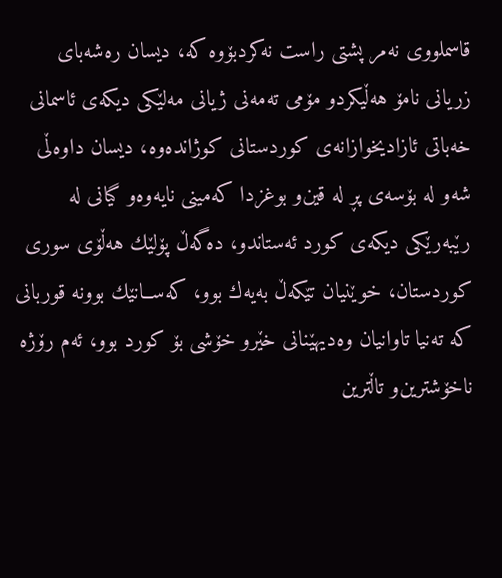قاسملووی نه‌‌مر پشتی راست نه‌‌كردبۆوه‌ كه‌، دیسان ره‌‌شه‌‌بای زریانی نامۆ هه‌ڵیكرد‌و مۆمی ته‌‌مه‌‌نی ژیانی مه‌‌لێكی‌ دیكه‌ی‌ ئاسمانی خه‌‌باتی ئازادیخوازانه‌‌ی كوردستانی كوژانده‌‌وه‌، دیسان داوه‌ڵی شه‌‌و له‌ بۆ‌سه‌‌ی پڕ له‌ قین‌و بوغزدا كه‌‌مینی نایه‌‌وه‌‌و گیانی له‌ رێبه‌‌رێكی دیكه‌‌ی كورد ئه‌‌ستاند‌و، ده‌گه‌ڵ پۆلێك هه‌ڵۆی سوری كوردستان، خوێنیان تێكه‌ڵ به‌‌یه‌‌ك بوو، كه‌‌ســانێك بوونه‌ قوربانی كه‌ ته‌‌نیا تاوانیان وه‌‌دیهێنانی خێرو خۆشی بۆ كورد بوو، ئه‌‌م رۆژه‌ ناخۆشترین‌‌و تاڵترین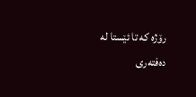رۆژه‌ كه‌ تا ئێستا له‌ ده‌‌فته‌‌ری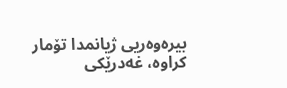بیره‌‌وه‌‌ریی ژیانمدا تۆمار كراوه‌، غه‌‌درێكی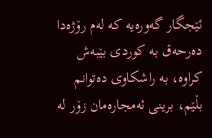ئێجگار گه‌‌‌وره‌‌یه‌ كه‌ له‌‌م رۆژه‌‌دا ده‌‌ر‌حه‌‌ق به‌ كوردی بێبه‌‌ش كراوه‌، به‌ راشكاوی ده‌‌توانم بڵێم، برینی ئه‌‌مجاره‌‌مان زۆر له‌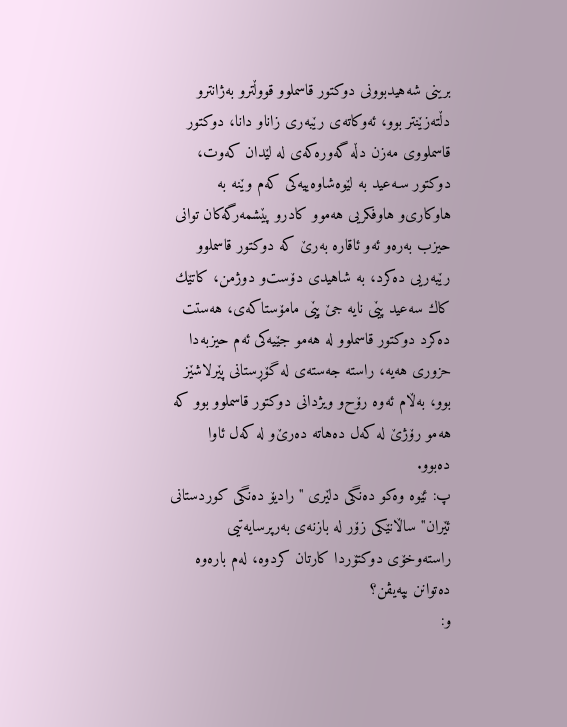برینی شه‌هیدبوونی دوكتور قاسملوو قووڵترو به‌‌ژانترو دڵته‌‌زێنتر بوو، ئه‌‌وكاته‌ی رێبه‌‌ری زاناو دانا، دوكتور قاسملووی مه‌‌زن دڵه‌ گه‌‌وره‌‌كه‌‌ی له‌ لێدان كه‌‌وت، دوكتور سـه‌‌عید به‌ لێوه‌‌شاوه‌‌ییه‌‌كی كه‌‌م وێنه‌ به‌ هاوكاری‌و هاوفكریی‌ هه‌‌موو كادرو پێشمه‌‌رگه‌كان توانی حیزب به‌‌ره‌‌و ئه‌‌و ئاقاره‌ به‌‌رێ‌ كه‌ دوكتور قاسملوو رێبه‌‌ریی ده‌‌كرد، به‌ شاهیدی دۆست‌و دوژمن، كاتێك كاك سه‌‌عید پێی نایه‌ جێ‌ پێی مامۆستاكه‌‌ی، هه‌‌ستت ده‌‌كرد دوكتور قاسملوو له‌ هه‌‌مو جێیه‌‌كی ئه‌‌م حیزبه‌‌دا حزوری هه‌‌یه‌، راسته‌ جه‌سته‌ی له‌ گۆڕستانی پێرلاشێز بوو، به‌ڵام ئه‌‌وه‌ رۆح‌و ویژدانی دوكتور قاسملوو بوو كه‌ هه‌‌مو رۆژێ‌ له‌ كه‌‌ل ده‌هاته‌ ده‌‌رێ‌‌و له‌ كه‌‌ل ئاوا ده‌‌بوو.
پ: ئێوه‌ وه‌‌كو ده‌‌نگی دلێری ''رادیۆ ده‌‌نگی كوردستانی ئێران'' ساڵانێكی زۆر له‌ بازنه‌‌ی به‌‌رپرسایه‌‌تیی راسته‌‌وخۆی دوكتۆردا كارتان كردوه‌، له‌‌م باره‌‌وه‌ ده‌‌توانن بپه‌‌یڤن؟
و: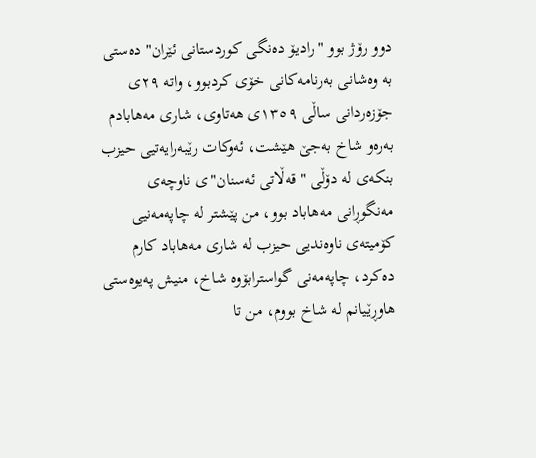دوو رۆژ بوو "رادیۆ ده‌‌نگی كوردستانی ئێران" ده‌‌ستی به‌‌ وه‌‌شانی به‌‌رنامه‌‌كانی خۆی كردبوو، واته‌ ٢٩ی جۆزه‌‌ردانی ساڵی ١٣٥٩ی هه‌‌تاوی، شاری مه‌هابادم به‌‌ره‌‌و شاخ به‌جێ‌ هێشت، ئه‌‌وكات رێبه‌‌رایه‌‌تیی حیزب بنكه‌‌ی له‌ دۆڵی "قه‌ڵاتی ئه‌سنان"ی ناوچه‌‌ی مه‌‌نگوڕانی مه‌هاباد بوو، من پێشتر له‌ چاپه‌مه‌نیی‌ كۆمیته‌‌ی ناوه‌‌ندیی حیزب له‌ شاری مه‌هاباد كارم ده‌‌كرد، چاپه‌مه‌نی‌ گواسترابۆ‌وه‌ شاخ، منیش په‌یوه‌‌ستی هاوڕێیانم له‌ شاخ بووم، من تا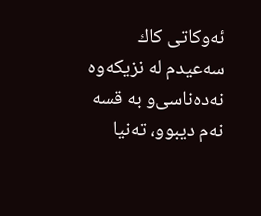ئه‌‌و‌كاتی كاك سه‌‌عیدم له‌ نزیكه‌‌وه‌ نه‌‌ده‌‌ناسی‌‌و به‌ قسه‌ نه‌‌م دیبوو، ته‌‌نیا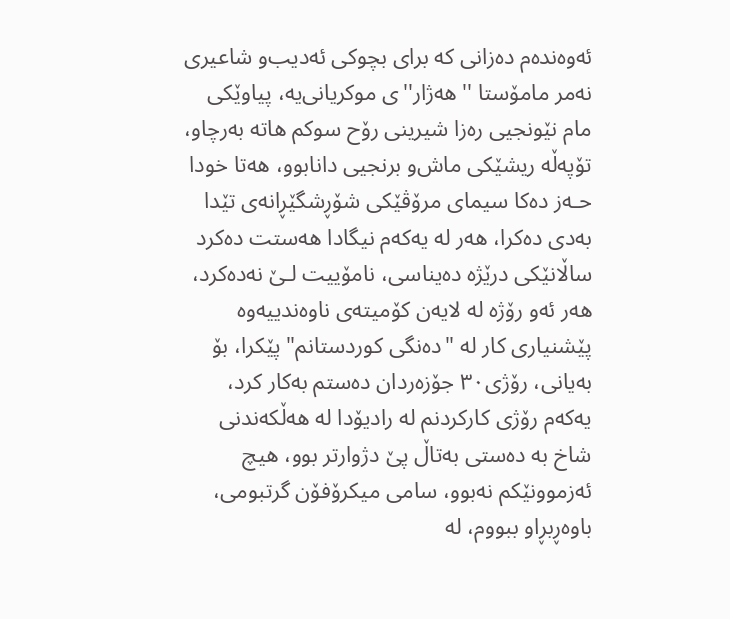ئه‌‌وه‌‌نده‌‌م ده‌‌زانی كه‌ برای بچوكی ئه‌‌دیب‌‌و شاعیری نه‌‌مر مامۆستا ''هه‌‌ژار''ی موكریانی‌یه‌، پیاوێكی مام نێونجیی ره‌‌زا شیرینی رۆح سوكم هاته‌ به‌‌رچاو، تۆپه‌ڵه‌ ریشێكی ماش‌‌و برنجیی دانابوو، هه‌‌تا خودا حـه‌‌ز ده‌‌كا سیمای مرۆڤێكی شۆڕشگێڕانه‌‌ی تێدا به‌‌دی ده‌‌كرا، هه‌‌ر له‌ یه‌‌كه‌‌م نیگادا هه‌‌ستت ده‌‌كرد ساڵانێكی درێژه‌ ده‌‌یناسی، نامۆییت لـێ‌ نه‌‌ده‌‌كرد، هه‌‌ر ئه‌‌و رۆژه‌ له‌ لایه‌‌ن كۆمیته‌‌ی ناوه‌‌ندییه‌‌و‌ه‌ پێشنیاری كار له‌ "ده‌‌نگی كوردستانم" پێكرا، بۆ به‌‌یانی، رۆژی٣٠ جۆزه‌‌ردان ده‌‌ستم به‌‌كار كرد، یه‌‌كه‌‌م رۆژی كاركردنم له‌ رادیۆدا له‌ هه‌ڵكه‌‌ندنی شاخ به‌ ده‌‌ستی به‌‌تاڵ پێ‌ دژوارتر بوو، هیچ ئه‌‌زموونێكم نه‌‌بوو، سامی میكرۆفۆن گرتبومی، باوه‌‌ڕبڕاو ببووم، له‌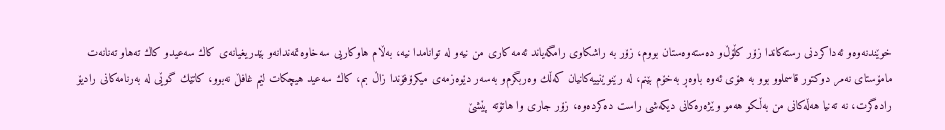خوێندنه‌‌وه‌‌و ئه‌‌داكردنی رسته‌‌كاندا زۆر كڵۆڵ‌و ده‌‌سته‌وه‌‌ستان بووم، زۆر به‌ راشكاوی رامگه‌‌یاند ئه‌‌مه‌ كاری من نیه‌‌و له‌ توانامدا نیه‌، به‌ڵام هاوكاریی سه‌‌خاوه‌‌‌تمه‌‌ندانه‌‌و بێدریغیانه‌‌ی كاك سه‌‌عید‌و كاك ته‌هاو ته‌‌نانه‌ت مامۆستای نه‌‌مر دوكتور قاسملوو بوو به‌ هۆی ئه‌‌وه‌ باوه‌‌ڕ به‌‌خۆم بێنم، له‌ رێنوێنییه‌‌كانیان كه‌ڵك وه‌‌ربگرم‌و به‌‌سه‌‌ر دێوه‌‌زمه‌‌ی میكرۆفۆندا زاڵ بم، كاك سه‌‌عید هیچكات لێم غافڵ نه‌‌بوو، كاتێك گوێی له‌ به‌‌رنامه‌‌كانی رادیۆ راده‌گرت، نه‌ ته‌‌نیا هه‌ڵه‌‌كانی من به‌ڵكو هه‌‌مو وێژه‌‌ره‌‌كانی‌ دیكه‌شی راست ده‌‌كرده‌‌وه‌، زۆر جاری وا هاتۆته‌ پێشێ‌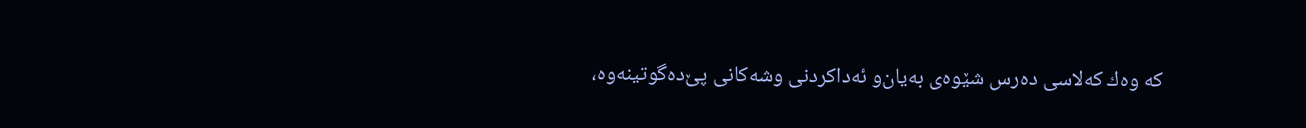كه‌ وه‌‌ك كه‌لاسی ده‌‌رس شێوه‌‌ی به‌‌یان‌و ئه‌‌دا‌كردنی وشه‌‌كانی پێ‌ده‌‌گوتینه‌وه‌،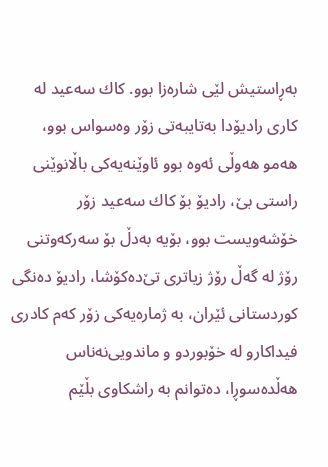به‌‌ڕاستیش لێی شاره‌‌زا بوو. كاك سه‌‌عید له‌ كاری رادیۆدا به‌‌تایبه‌‌تی زۆر وه‌‌سواس بوو، هه‌‌مو هه‌‌وڵی ئه‌‌وه‌ بوو ئاوێنه‌‌یه‌‌كی باڵانوێنی راستی بێ‌، رادیۆ بۆ كاك سه‌‌عید زۆر خۆشه‌‌ویست بوو، بۆیه‌ به‌‌دڵ بۆ سه‌‌ركه‌‌وتنی رۆژ له‌ گه‌ڵ رۆژ زیاتری تێ‌ده‌‌كۆشا، رادیۆ ده‌‌نگی كوردستانی ئێران، به‌ ژماره‌‌‌یه‌‌كی زۆر كه‌‌م كادری فیداكارو له‌ خۆبوردو و ماندویی‌نه‌‌ناس هه‌ڵده‌‌سوڕا، ده‌‌توانم به‌ راشكاوی بڵێم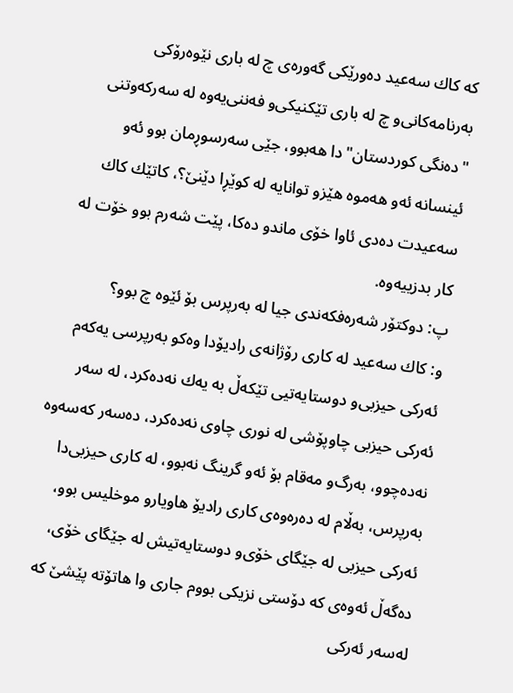كه‌ كاك سه‌‌عید ده‌‌ورێكی گه‌‌وره‌‌ی چ له‌ باری نێوه‌‌رۆكی به‌‌رنامه‌‌كانی‌‌و چ له‌ باری تێكنیكی‌و فه‌‌ننی‌یه‌‌وه‌ له‌ سه‌‌ركه‌‌وتنی "ده‌‌نگی كوردستان"دا هه‌‌بوو، جێی سه‌‌رسوڕمان بوو ئه‌‌و ئینسانه‌ ئه‌‌و هه‌‌موه‌ هێزو توانایه‌ له‌ كوێڕا دێنێ‌؟، كاتێك كاك سه‌‌عیدت ده‌‌دی ئاوا خۆی ماندو ده‌‌كا، پێت شه‌‌رم بوو خۆت له‌ كار بدزییه‌وه‌.
پ: دوكتۆر شه‌‌ره‌‌فكه‌‌ندی جیا له‌ به‌‌رپرس بۆ ئێوه‌ چ بوو؟
و: كاك سه‌‌عید له‌ كاری رۆژانه‌‌ی رادیۆدا وه‌‌كو به‌‌رپرسی یه‌‌كه‌‌م ئه‌‌ركی حیزبی‌‌و دوستایه‌‌تیی تێكه‌ڵ به‌‌ یه‌‌ك نه‌‌ده‌‌كرد، له‌ سه‌‌ر ئه‌‌ركی حیزبی چاوپۆشی له‌ نوری چاوی نه‌‌ده‌‌كرد، ده‌‌سه‌‌ر كه‌‌سه‌‌وه‌ نه‌‌ده‌‌چوو، به‌‌رگ‌و مه‌‌قام بۆ ئه‌‌و گرینگ نه‌‌بوو، له‌ كاری حیزبی‌دا به‌‌رپرس، به‌ڵام له‌ ده‌‌ره‌‌وه‌‌ی‌ كاری رادیۆ هاویارو موخلیس بوو، ئه‌‌ركی حیزبی له‌ جێگای خۆی‌‌و دوستایه‌‌تیش له‌ جێگای خۆی، ده‌گه‌ڵ ئه‌‌وه‌‌ی‌ كه‌ دۆستی نزیكی بووم جاری وا هاتۆته‌ پێشێ‌ كه‌ له‌‌سه‌‌ر ئه‌‌ركی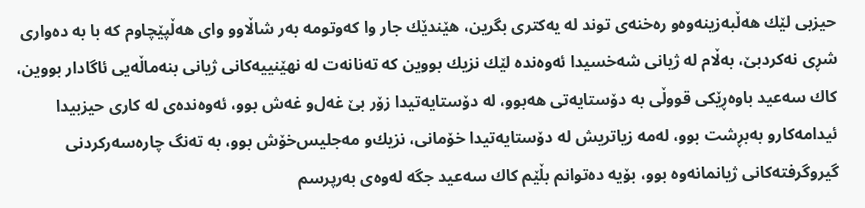حیزبی لێك هه‌ڵبه‌‌زینه‌‌وه‌‌و ره‌‌خنه‌‌ی توند له‌‌ یه‌‌كتری بگرین، هێندێك جار وا كه‌‌وتومه‌ به‌‌ر شاڵاوو وای هه‌ڵپێچاوم كه‌ با به‌ ‌ده‌‌واری شڕی نه‌‌كرد‌بێ‌، به‌ڵام له‌ ژیانی شه‌‌خسیدا ئه‌‌وه‌‌نده‌ لێك نزیك بووین كه‌ ته‌‌نانه‌‌ت له‌ نهێنییه‌‌كانی ژیانی بنه‌‌ماڵه‌‌یی ئاگادار بووین، كاك سه‌‌عید باوه‌‌ڕێكی قووڵی به‌ دۆستایه‌‌تی هه‌‌بوو، له‌ دۆستایه‌‌تیدا زۆر بێ‌ غه‌‌ل‌و غه‌‌ش بوو، ئه‌‌وه‌‌نده‌‌ی له‌ كاری حیزبیدا ئیدامه‌كارو به‌‌بڕشت بوو، له‌‌مه‌ زیاتریش له‌ دۆستایه‌‌تیدا خۆمانی، نزیك‌‌و مه‌‌جلیس‌خۆش بوو، به‌ ته‌‌نگ چاره‌‌سه‌‌ركردنی گیروگرفته‌‌كانی ژیانمانه‌‌وه‌ بوو، بۆیه‌ ده‌‌توانم بڵێم كاك سه‌‌عید جگه‌ له‌‌وه‌‌ی به‌‌رپرسم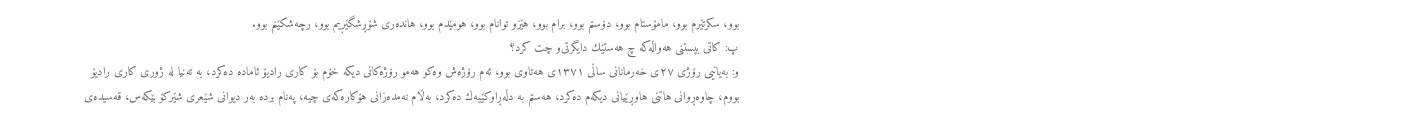بوو، سكرتێرم بوو، مامۆستام بوو، دۆستم بوو، برام بوو، هێزو توانام بوو، هومێدم بوو، هانده‌‌ری‌ شۆڕشگێڕیم بوو، رچه‌‌شكێنم بوو.
پ: كاتی بیستنی هه‌‌واڵه‌‌كه‌ چ هه‌‌ستێك دایگرتی‌‌و چت كرد؟
و: به‌‌یانیی رۆژی ٢٧ی خه‌‌رمانانی ساڵی ١٣٧١ی هه‌‌تاوی بوو، ئه‌‌م رۆژه‌‌ش وه‌‌كو هه‌‌مو رۆژه‌‌كانی دیكه‌ خۆم بۆ كاری رادیۆ ئاماده‌ ده‌‌كرد، به‌‌ ته‌‌نیا له‌ ژوری كاری رادیۆ بووم، چاوه‌‌ڕوانی هاتنی هاوڕێیانی دیكه‌‌م ده‌‌كرد، هه‌‌ستم به‌‌ دڵه‌‌ڕاوكێیه‌ك ده‌‌كرد، به‌ڵام نه‌‌مده‌‌زانی هۆكاره‌‌كه‌‌ی چیه‌، په‌‌نام برده‌ به‌‌ر دیوانی شێعری شێركۆ بێكه‌‌س، قه‌‌سیده‌‌ی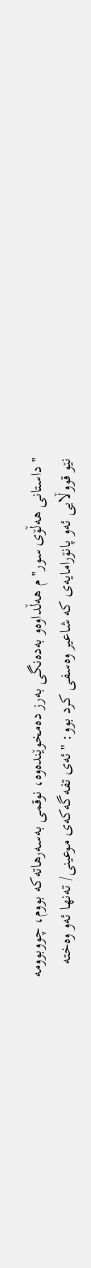''داستانی هه‌ڵۆی سور''م هه‌ڵداوه‌‌و به‌‌ده‌‌نگی به‌‌رز ده‌‌مخوێنده‌‌وه‌، نوقمی به‌‌سه‌‌رهاته‌‌كه‌ بووم، چووبوومه‌ نێو قووڵایی ئه‌‌و پانۆرامایه‌‌ی كه‌ شاعیر وه‌‌سفی كرد بوو: "ئه‌‌ی تفه‌گه‌‌كه‌‌ی موعینی/ ته‌‌نها ئه‌‌و وه‌‌خته‌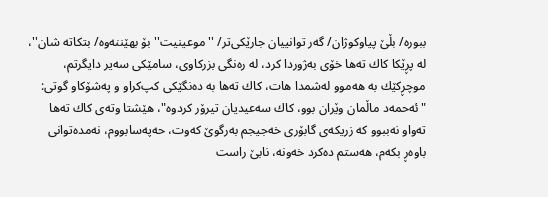ببوره‌/ بڵێ‌ پیاوكوژان/ گه‌‌ر توانییان جارێكی‌تر/ ''موعینیت'' بۆ بهێننه‌‌وه‌/ بتكاته‌ شان''، له‌ پڕێكا كاك ته‌ها خۆی به‌‌ژوردا كرد، له‌ ره‌‌نگی بزركاوی، سامێكی سه‌‌یر دایگرتم، موچڕكێك به‌ هه‌‌موو له‌‌شمدا هات، كاك ته‌ها به‌ ده‌‌نگێكی كپ‌كراو و په‌‌شۆكاو گوتی: "ئه‌‌حمه‌‌د ماڵمان وێران بوو، كاك سه‌‌عیدیان تیرۆر كردوه‌"، هێشتا وته‌‌ی كاك ته‌ها ته‌‌واو نه‌‌ببوو كه‌ زریكه‌‌ی‌ گابۆری خه‌‌جیجم به‌‌رگوێ‌ كه‌‌وت، حه‌‌په‌‌سابووم، نه‌‌مده‌‌توانی باوه‌‌ڕ بكه‌‌م، هه‌‌ستم ده‌‌كرد خه‌‌ونه‌، نابێ‌ راست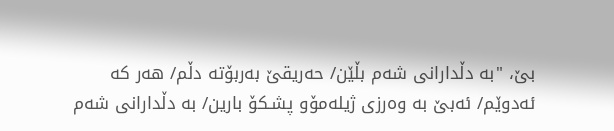بێ، "به‌ دڵدارانی شه‌‌م بڵێن/ حه‌‌ریقێ‌ به‌‌ربۆته‌ دڵم/ هه‌‌ر كه‌ ئه‌‌دوێم/ ئه‌‌بێ‌ به‌ ‌وه‌‌رزی ژیله‌‌مۆو پشـكۆ بارین/ به‌ دڵدارانی شه‌‌م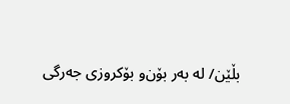بڵێن/ له‌ به‌‌ر بۆن‌‌و بۆكروزی جه‌‌رگی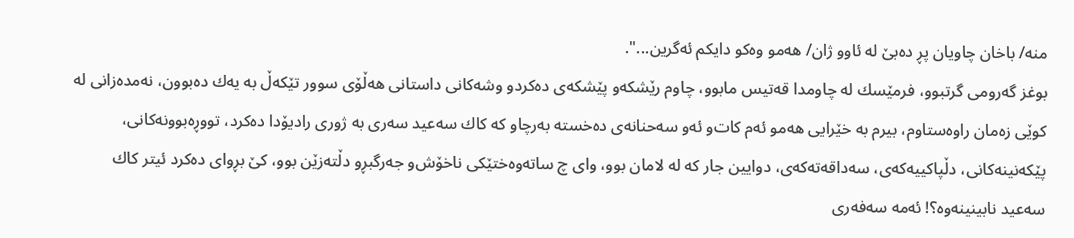منه‌/ باخان چاویان پڕ ده‌‌بێ له‌ ئاوو ژان/ هه‌‌مو وه‌‌كو دایكم ئه‌گرین...".
بوغز گه‌‌رومی گرتبوو، فرمێسك له‌ چاومدا قه‌‌تیس مابوو، چاوم رێشكه‌‌‌و پێشكه‌‌ی ده‌‌كردو وشه‌‌كانی داستانی هه‌ڵۆی سوور تێكه‌ڵ به‌ یه‌‌ك ده‌‌بوون، نه‌‌مده‌‌زانی له‌ كوێی زه‌‌مان راوه‌‌ستاوم، بیرم به‌ خێرایی هه‌‌مو ئه‌‌م كات‌‌و ئه‌‌و سه‌‌حنانه‌‌ی ده‌‌خسته‌ به‌‌رچاو كه‌ كاك سه‌‌عید سه‌‌ری به‌ ژوری رادیۆدا ده‌‌كرد، تووڕه‌بوونه‌‌كانی، پێكه‌‌نینه‌‌كانی، دڵپاكییه‌كه‌‌ی، سه‌‌داقه‌‌ته‌‌كه‌‌ی، دوایین جار كه‌ له‌ لامان بوو، وای چ ساته‌‌وه‌‌ختێكی ناخۆش‌‌و جه‌‌رگبڕو دڵته‌‌زێن بوو، كێ‌ بڕوای ده‌‌كرد ئیتر كاك سه‌‌عید نابینینه‌‌وه‌؟! ئه‌‌مه‌ سه‌‌فه‌‌ری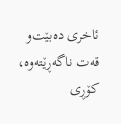ئاخری ده‌‌بێت‌و قه‌‌ت ناگه‌‌ڕێته‌‌وه‌، كۆڕی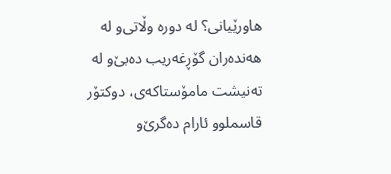هاورێیانی؟ له‌ دوره‌ ‌وڵاتی‌‌و له‌ هه‌‌نده‌‌ران گۆڕغه‌‌ریب ده‌‌بێ‌و له‌ ته‌‌نیشت مامۆستاكه‌‌ی، دوكتۆر قاسملوو ئارام ده‌گرێ‌‌و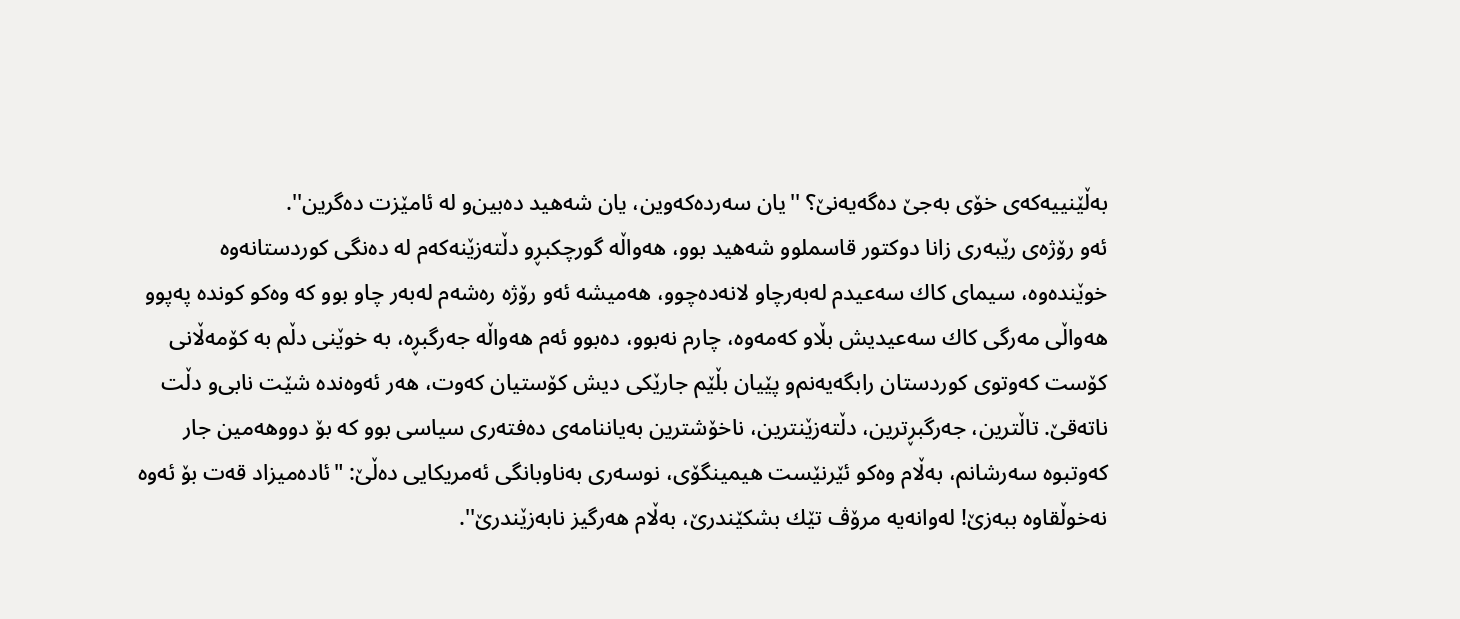به‌ڵێنییه‌‌كه‌‌ی خۆی به‌‌جێ‌ ده‌گه‌‌یه‌‌نێ‌؟ ''یان سه‌‌رده‌‌كه‌‌وین، یان شه‌هید ده‌‌بین‌‌و له‌ ئامێزت ده‌گرین''.
ئه‌‌و رۆژه‌‌ی رێبه‌‌ری زانا دوكتور قاسملوو شه‌هید بوو، هه‌‌واڵه‌ گورچكبڕو دڵته‌‌زێنه‌‌كه‌‌م له‌ ده‌‌نگی كوردستانه‌‌وه‌ خوێنده‌‌وه‌، سیمای كاك سه‌‌عیدم له‌‌به‌‌رچاو لانه‌‌ده‌‌چوو، هه‌‌میشه‌ ئه‌‌و رۆژه‌ ره‌‌شه‌‌م له‌‌به‌‌ر چاو بوو كه‌ وه‌‌كو كونده‌ په‌‌پوو هه‌‌واڵی مه‌‌رگی كاك سه‌‌عیدیش بڵاو كه‌‌مه‌‌وه‌، چارم نه‌‌بوو، ده‌‌بوو ئه‌‌م هه‌‌واڵه‌ جه‌‌رگبڕه‌، به‌ خوێنی دڵم به‌ كۆمه‌ڵانی كۆست كه‌‌وتوی كوردستان رابگه‌‌یه‌‌نم‌‌و پێیان بڵێم جارێكی دیش كۆستیان كه‌‌وت، هه‌‌ر ئه‌‌وه‌‌نده‌ شێت نابی‌‌و دڵت ناته‌‌قێ. تاڵترین، جه‌‌رگبڕترین، دڵته‌‌زێنترین، ناخۆشترین به‌‌یاننامه‌‌ی ده‌‌فته‌‌ری سیاسی بوو كه‌ بۆ دووهه‌‌مین جار كه‌‌وتبوه‌ سه‌‌رشانم، به‌ڵام وه‌‌كو ئێرنێست هیمینگۆی، نوسه‌‌ری به‌‌‌ناوبانگی ئه‌‌مریكایی ده‌ڵێ: "ئاده‌‌میزاد قه‌‌ت بۆ ئه‌‌وه‌ نه‌‌خوڵقاوه‌ ببه‌‌زێ‌! له‌‌وانه‌‌یه‌ مرۆڤ تێك بشكێندرێ، به‌ڵام هه‌‌رگیز نا‌به‌‌زێندرێ''.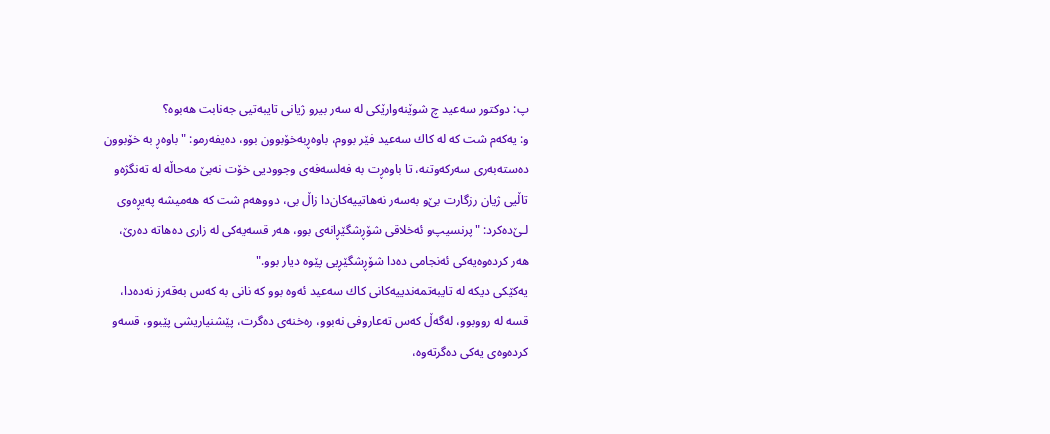پ: دوكتور سه‌‌عید چ شوێنه‌‌وارێكی له‌ سه‌‌ر بیرو ژیانی تایبه‌‌تیی جه‌‌نابت هه‌‌بوه‌؟
و: یه‌‌كه‌‌م شت كه‌ له‌ كاك سه‌‌عید فێر بووم، باوه‌‌ڕبه‌‌خۆبوون بوو، ده‌‌یفه‌‌رمو: "باوه‌‌ڕ به‌ خۆبوون ده‌‌سته‌‌به‌‌ری سه‌‌ر‌كه‌وتنه‌، تا باوه‌‌ڕت به‌ فه‌‌لسه‌‌فه‌‌ی وجوودیی خۆت نه‌‌بێ‌ مه‌‌حاڵه‌ له‌ ته‌‌نگژه‌‌و تاڵیی ژیان رزگارت بێ‌‌و به‌‌سه‌‌ر نه‌هاتییه‌‌كان‌دا زاڵ بی، دووهه‌‌م شت كه‌ هه‌‌میشه‌ په‌‌یڕه‌‌وی لـێ‌ده‌‌كرد: "پرنسیپ‌و ئه‌‌خلاقی شۆڕشگێڕانه‌‌ی بوو، هه‌‌ر قسه‌‌یه‌‌كی له‌ زاری ده‌هاته‌ ‌ده‌‌رێ‌، هه‌‌ر كرده‌‌وه‌‌یه‌‌كی ئه‌‌نجامی ده‌‌دا شۆڕشگێڕیی پێوه‌ دیار بوو."
یه‌‌كێكی دیكه‌ له‌ تایبه‌‌تمه‌‌ندییه‌‌كانی كاك سه‌‌عید ئه‌‌وه‌ بوو كه‌ نانی به‌ كه‌‌س به‌‌قه‌‌رز نه‌‌ده‌‌دا، قسه‌ له‌ رووبوو، له‌گه‌ڵ كه‌‌س ته‌‌عاروفی نه‌‌بوو، ره‌‌خنه‌‌ی ده‌گرت، پێشنیاریشی پێبوو، قسه‌‌‌و كرده‌‌وه‌‌ی‌ یه‌‌كی ده‌گرته‌‌وه‌،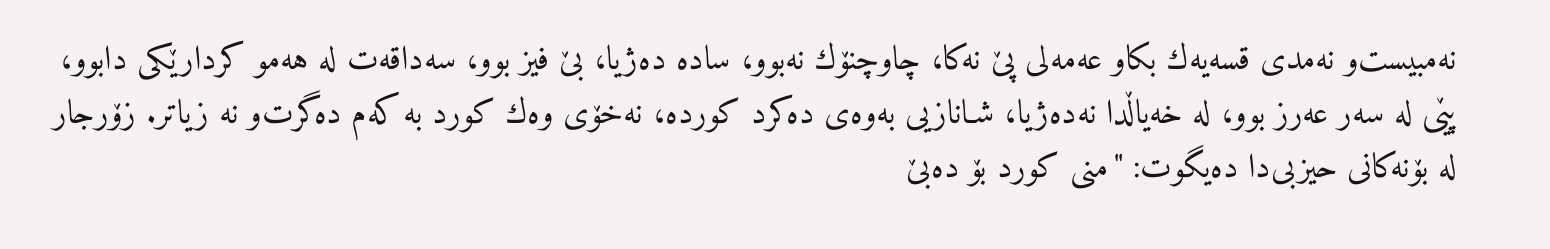نه‌‌مبیست‌و نه‌‌مدی قسه‌‌یه‌‌ك بكاو عه‌‌مه‌‌لی پێ‌ نه‌‌كا، چاوچنۆك نه‌‌بوو، ساده‌ ده‌‌ژیا، بێ‌ فیز بوو، سه‌‌داقه‌‌ت له‌ هه‌‌مو كردارێكی دابوو، پێی له‌ سه‌‌ر عه‌‌رز بوو، له‌ خه‌‌یاڵدا نه‌‌ده‌‌ژیا، شـانازیی به‌‌وه‌‌ی ده‌‌كرد كورده‌، نه‌‌خۆی وه‌‌ك كورد به‌ كه‌‌م ده‌گرت‌و نه‌ زیاتر. زۆرجار له‌ بۆنه‌‌كانی حیزبی‌دا ده‌‌یگوت: "منی كورد بۆ ده‌‌بێ‌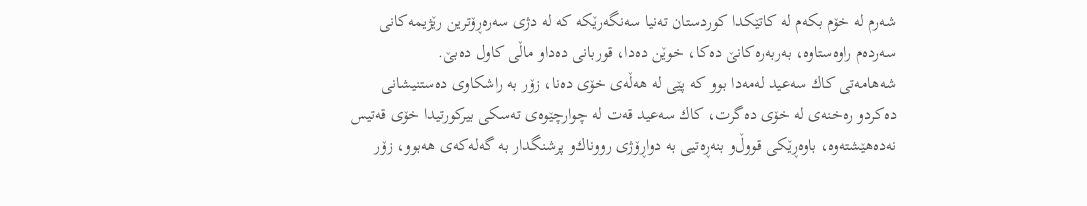شه‌‌رم له‌ خۆم بكه‌‌م له‌ كاتێكدا كوردستان ته‌‌نیا سه‌‌نگه‌‌رێكه‌ كه‌ له‌ دژی سه‌‌ره‌‌ڕۆترین رێژیمه‌‌كانی سه‌‌رده‌‌م راوه‌‌ستاوه‌، به‌‌ربه‌‌ره‌‌كانێ‌ ده‌‌كا، خوێن ده‌‌دا، قوربانی ده‌‌داو ماڵی كاول ده‌‌بێ.
شه‌هامه‌‌تی كاك سه‌عید له‌‌مه‌‌دا بوو كه‌ پێی له‌ هه‌ڵه‌‌ی خۆی ده‌‌نا، زۆر به‌ راشكاوی ده‌‌ستنیشانی ده‌‌كرد‌و ره‌‌خنه‌‌ی له‌ خۆی ده‌گرت، كاك سه‌‌عید قه‌‌ت له‌ چوارچێوه‌‌ی ته‌‌سكی بیركورتیدا خۆی قه‌‌تیس نه‌‌ده‌هێشته‌‌وه‌، باوه‌‌ڕێكی قووڵ‌و بنه‌‌ڕه‌‌تیی به‌ دواڕۆژی رووناك‌و پرشنگدار به‌ گه‌‌له‌‌كه‌‌ی هه‌‌بوو، زۆر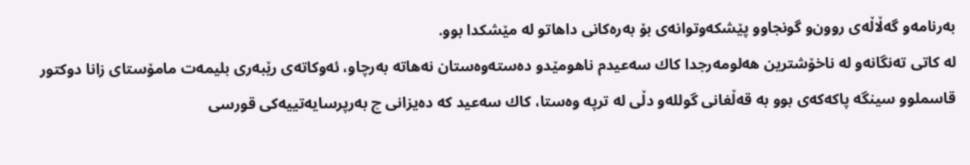به‌‌رنامه‌‌و گه‌ڵاڵه‌‌ی روون‌‌و گونجاوو پێشكه‌‌وتوانه‌‌ی بۆ به‌‌ره‌‌كانی داهاتو له‌ مێشكدا بوو.
له‌ كاتی ته‌‌نگانه‌‌و له‌ ناخۆشترین هه‌‌لومه‌‌رجدا كاك سه‌‌عیدم ناهومێد‌و ده‌‌سته‌‌وه‌‌ستان نه‌هاته‌ به‌‌رچاو، ئه‌‌و‌كاته‌‌ی رێبه‌‌ری بلیمه‌‌ت مامۆستای زانا دوكتور قاسملوو سینگه‌ پاكه‌‌كه‌‌ی بوو به‌ قه‌ڵغانی گولله‌‌و دڵی له‌ ترپه‌ وه‌‌ستا، كاك سه‌‌عید كه‌ ده‌‌یزانی چ به‌‌رپرسایه‌‌تییه‌كی قورسی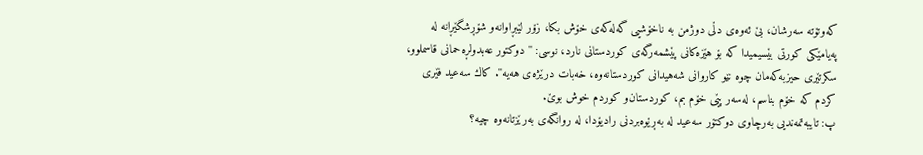كه‌‌وتۆته‌ سه‌‌رشان، بێ‌ ئه‌‌وه‌‌ی دڵی‌ دوژمن به‌ ناخۆشیی‌ گه‌‌له‌‌كه‌‌ی خۆش بكا، زۆر لێبڕاوانه‌‌و شۆڕشگێڕانه‌ له‌ په‌‌یامێكی كورتی بێسیمیدا كه‌ بۆ هێزه‌‌كانی پێشمه‌‌رگه‌‌ی كوردستانی نارد، نوسی: ''دوكتور عه‌‌بدولڕه‌‌حمانی قاسملوو، سكرتێری حیزبه‌‌كه‌‌مان چوه‌ نێو كاروانی شه‌هیدانی كوردستانه‌‌وه‌، خه‌‌بات درێژه‌‌ی هه‌‌یه‌''. كاك سه‌‌عید فێری كردم كه‌ خۆم بناسم، له‌‌سه‌‌ر پێی خۆم بم، كوردستان‌‌و كوردم خوش بوێ.
پ: تایبه‌‌تمه‌‌ندیی به‌‌رچاوی دوكتۆر سه‌‌عید له‌ به‌‌ڕێوه‌‌بردنی رادیۆدا، له‌ روانگه‌‌ی به‌‌رێزتانه‌‌وه‌ چیه‌؟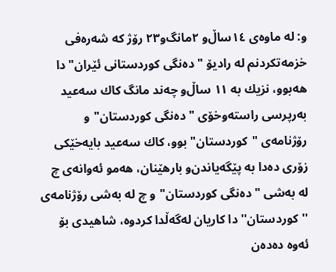و: له‌ ماوه‌‌ی ١٤‌ساڵ‌‌و ٢‌مانگ‌و٢٣ رۆژ كه‌ شه‌‌ره‌‌فی خزمه‌‌تكردنم له‌ رادیۆ "ده‌‌نگی كوردستانی ئێران"دا هه‌‌بوو، نزیك به‌ ١١ ساڵ‌‌و چه‌‌ند مانگ كاك سه‌‌عید به‌‌رپرسی راسته‌‌وخۆی "ده‌‌نگی كوردستان"و رۆژنامه‌‌ی "كوردستان" بوو، كاك سه‌‌عید بایه‌‌خێكی زۆری ده‌‌دا به‌ پێگه‌‌یاندن‌‌و بارهێنان، هه‌‌مو ئه‌‌وانه‌‌ی چ له‌ به‌‌شی "ده‌‌نگی كوردستان"و چ له‌ به‌‌شی رۆژنامه‌‌ی ''كوردستان''دا كاریان له‌گه‌ڵدا كردوه‌، شاهیدی بۆ ئه‌‌وه‌ ده‌‌ده‌‌ن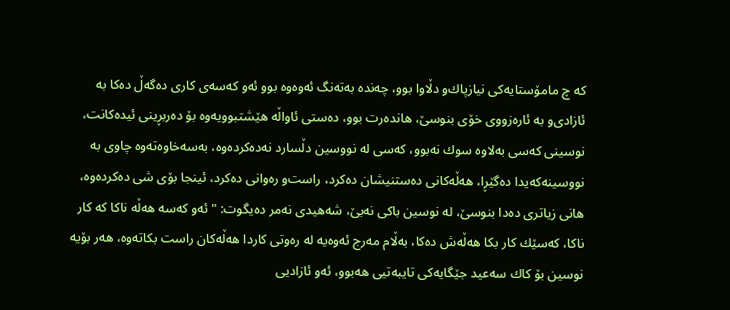كه‌ چ مامۆستایه‌‌كی نیازپاك‌‌‌و دڵاوا بوو، چه‌‌نده‌ به‌‌ته‌‌نگ ئه‌‌وه‌‌وه‌ بوو ئه‌‌و كه‌‌سه‌‌ی كاری ده‌گه‌ڵ‌ ده‌‌كا به‌ ئازادی‌و به‌ ئاره‌‌زووی خۆی بنوسێ، هانده‌‌رت بوو، ده‌‌ستی ئاواڵه‌ هێشتبوویه‌‌وه‌ بۆ ده‌‌ربڕینی ئیده‌‌كانت، نوسینی كه‌‌سی به‌‌لاوه‌ سوك نه‌‌بوو، كه‌‌سی له‌ نووسین دڵسارد نه‌‌ده‌‌كرده‌‌وه‌، به‌سه‌‌خاوه‌‌ته‌‌وه‌ چاوی به‌ نووسینه‌‌كه‌‌یدا ده‌گێڕا، هه‌ڵه‌‌كانی ده‌‌ستنیشان ده‌‌كرد، راست‌و ‌ره‌‌وانی ده‌‌كرد، ئینجا بۆی شی‌ ده‌‌كرده‌‌وه‌، هانی زیاتری ده‌‌دا بنوسێ‌، له‌ نوسین باكی نه‌‌بێ‌، شه‌هیدی نه‌مر ده‌‌یگوت: "ئه‌‌و كه‌‌سه‌ هه‌ڵه‌ ناكا كه‌ كار ناكا، كه‌‌سێك كار بكا هه‌ڵه‌‌ش ده‌‌كا، به‌ڵام مه‌‌رج ئه‌‌وه‌‌یه‌ ‌له‌ ره‌‌وتی كاردا هه‌ڵه‌‌كان راست بكاته‌‌وه‌، هه‌‌ر بۆیه‌ نوسین بۆ كاك سه‌‌عید جێگایه‌‌كی تایبه‌‌تیی هه‌‌بوو، ئه‌‌و ئازادیی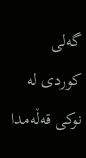گه‌‌لی كوردی له‌ نوكی قه‌ڵه‌‌مدا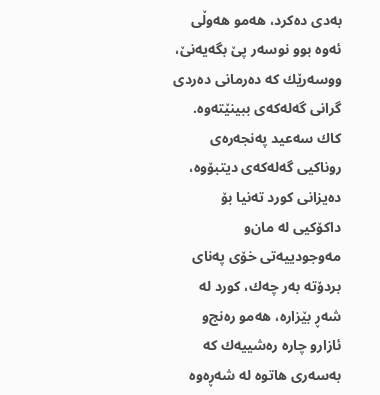به‌‌دی ده‌‌كرد، هه‌‌مو هه‌‌وڵی ئه‌‌وه‌ بوو نوسه‌‌ر پێ‌ بگه‌‌یه‌نێ‌، ووسه‌‌رێك كه‌ ده‌‌رمانی ده‌‌ردی گرانی گه‌‌له‌‌كه‌‌ی ببینێته‌‌وه‌. كاك سه‌‌عید په‌‌نجه‌‌ره‌‌ی روناكیی گه‌‌له‌‌كه‌‌ی دیتبۆوه‌، ده‌‌یزانی كورد ته‌‌‌نیا بۆ داكۆكیی‌ له‌ مان‌‌و مه‌‌وجودییه‌‌تی خۆی په‌‌نای بردۆته‌ به‌‌ر چه‌‌ك، كورد له‌ شه‌‌ڕ بێزاره‌، هه‌‌مو ره‌‌نج‌و ئازارو چاره‌‌ ره‌‌شییه‌‌ك كه‌ به‌‌سه‌‌ری هاتوه‌ له‌ شه‌‌ڕه‌‌وه‌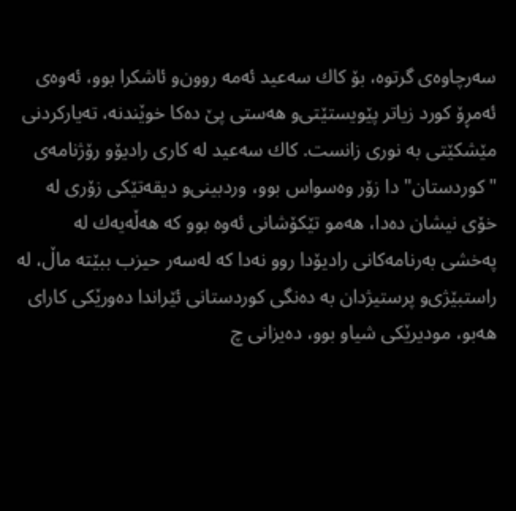سه‌‌رچاوه‌‌ی گرتوه‌، بۆ كاك سه‌‌عید ئه‌‌مه‌ روون‌‌و ئاشكرا بوو، ئه‌‌وه‌‌ی ئه‌‌مڕۆ كورد زیاتر پێویستێتی‌‌و هه‌‌ستی پێ‌ ده‌‌كا خوێندنه‌، ته‌‌یاركردنی مێشكێتی به‌ نوری زانست. كاك سه‌‌عید له‌ كاری رادیۆو رۆژنامه‌‌ی "كوردستان"دا زۆر وه‌‌سواس بوو، وردبینی‌‌و دیقه‌‌تێكی زۆری له‌ خۆی نیشان ده‌‌دا، هه‌‌مو تێكۆشانی ئه‌‌وه‌ بوو كه‌ هه‌ڵه‌‌یه‌‌ك له‌ په‌‌خشی به‌‌رنامه‌‌كانی رادیۆدا روو نه‌‌دا كه‌ له‌‌سه‌‌ر حیزب ببێته‌ ماڵ، له‌ راستبێژی‌‌و پرستیژدان به‌ ده‌‌نگی كوردستانی ئێراندا ده‌‌ورێكی كارای هه‌‌بو، مودیرێكی شیاو بوو، ده‌‌یزانی چ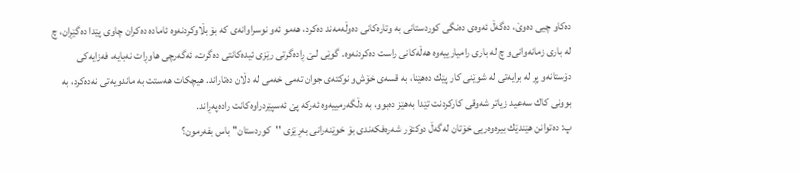ده‌‌كاو چیی‌ ده‌‌وێ‌، ده‌گه‌ڵ ئه‌‌وه‌‌ی ده‌‌نگی كوردستانی به‌ وتاره‌‌كانی د‌ه‌‌وڵه‌‌مه‌‌ند ده‌‌كرد، هه‌‌مو ئه‌‌و نوسراوانه‌‌ی كه‌ بۆ بڵاوكردنه‌‌وه‌ ئاماده‌ ده‌‌كران چاوی پێدا ده‌گێڕان، چ له‌ باری زمانه‌‌وانی‌و چ له‌ باری رامیارییه‌‌وه‌ هه‌ڵه‌‌كانی راست ده‌‌كردنه‌‌وه‌. گوێی لـێ‌ ڕاده‌گرتی رێزی ئیده‌‌كانتی ده‌گرت، ئه‌گه‌‌رچی هاوڕات نه‌‌بایه‌، فه‌‌زایه‌‌كی دۆستانه‌‌و پڕ له‌ برایه‌‌تی له‌ شوێنی كار پێك ده‌هێنا، به‌ قسه‌‌ی خۆش‌و نوكته‌‌ی جوان ته‌‌می خه‌‌می له‌ دڵان د‌ه‌‌تاراند. هیچكات هه‌‌ستت به‌ ماندویه‌‌تی نه‌‌ده‌‌كرد، به‌ بوونی كاك سه‌‌عید زیاتر شه‌‌وقی كاركردنت تێدا به‌هێز ده‌‌بوو، به‌ دڵگه‌‌رمییه‌‌وه‌ ئه‌‌ركه‌ پێ‌ ئه‌‌سپێردراوه‌‌كانت راده‌‌په‌‌ڕاند.
پ: ده‌‌توانن هێندێك بیره‌‌وه‌‌ریی خۆتان له‌گه‌ڵ دوكتۆر شه‌‌ره‌‌فكه‌‌ندی بۆ خوێنه‌‌رانی به‌‌ڕێزی ''كوردستان'' باس بفه‌‌رمون؟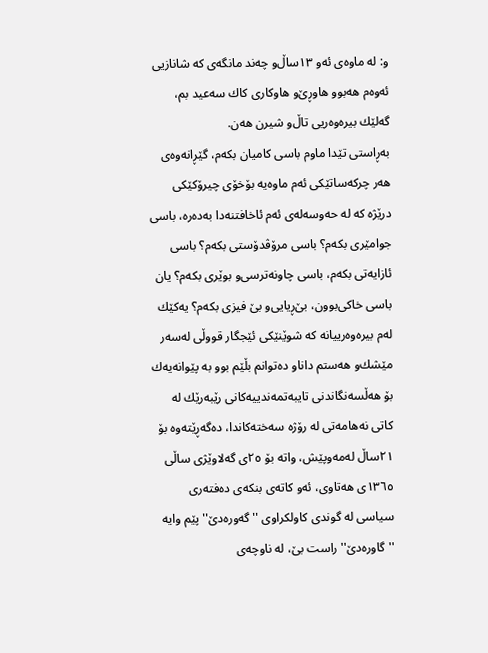و: له‌ ماوه‌‌ی ئه‌‌و ١٣ساڵ‌‌و چه‌‌ند مانگه‌‌ی كه‌ شانازیی ئه‌‌وه‌‌م هه‌‌بوو هاوڕێ‌‌و هاوكاری كاك سه‌‌عید بم، گه‌‌لێك بیره‌‌وه‌‌ریی تاڵ‌و ‌شیرن هه‌‌ن.
به‌‌ڕاستی تێدا ماوم باسی كامیان بكه‌‌م، گێڕانه‌‌وه‌‌ی هه‌‌ر چركه‌ساتێكی ئه‌‌م ماوه‌‌یه‌ بۆخۆی چیرۆكێكی درێژه‌ كه‌ له‌ حه‌‌وسه‌‌له‌‌ی ئه‌‌م ئاخافتنه‌‌دا به‌‌ده‌‌ره‌، باسی جوامێری بكه‌‌م؟ باسی مرۆڤدۆستی بكه‌‌م؟ باسی ئازایه‌‌تی بكه‌‌م، باسی چاونه‌‌ترسی‌‌و بوێری بكه‌‌م؟ یان باسی خاكی‌بوون، بێ‌ڕیایی‌‌و بێ‌ فیزی بكه‌‌م؟ یه‌‌كێك له‌‌م بیره‌‌وه‌‌رییانه‌ كه‌ شوێنێكی ئێجگار قووڵی له‌‌سه‌‌ر مێشك‌‌و هه‌‌ستم داناو د‌ه‌‌توانم بڵێم بوو به‌ پێوانه‌‌یه‌‌ك بۆ هه‌ڵسه‌‌نگاندنی تایبه‌‌تمه‌‌ندییه‌‌كانی رێبه‌‌رێك له‌ كاتی نه‌هامه‌‌تی له‌ رۆژه‌ سه‌‌خته‌‌كاندا، ده‌گه‌‌ڕێته‌‌وه‌ بۆ ٢١ساڵ‌ له‌‌مه‌‌وپێش، واته‌ بۆ ٢٥ی گه‌‌لاوێژی ساڵی ١٣٦٥ی هه‌‌تاوی، ئه‌‌و كاته‌‌ی بنكه‌‌ی ده‌‌فته‌‌ری سیاسی له‌ گوندی كاولكراوی ''گه‌‌وره‌دێ'' پێم وایه‌ ''گاوره‌دێ'' راست بێ‌، له‌ ناوچه‌‌ی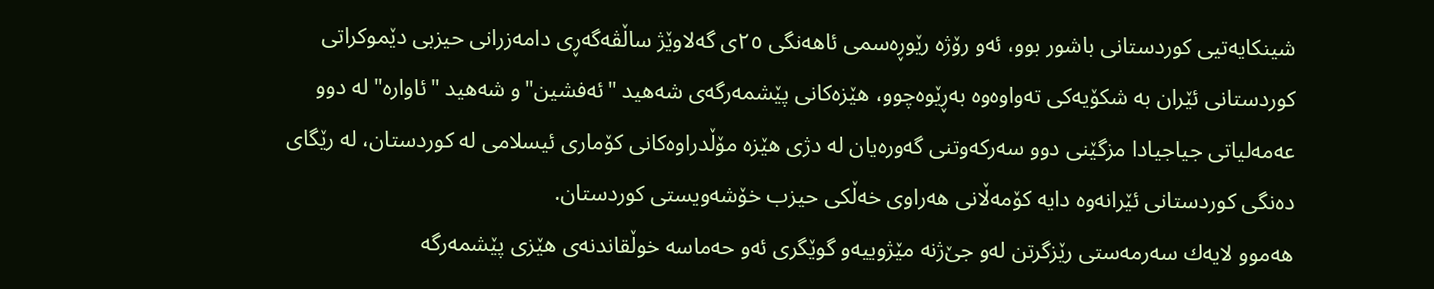شینكایه‌‌تیی كوردستانی باشور بوو، ئه‌‌و رۆژه‌ رێوڕه‌‌سمی ئاهه‌‌نگی ٢٥ی گه‌‌لاوێژ ساڵڤه‌گه‌‌ڕی دامه‌‌زرانی حیزبی دێموكراتی كوردستانی ئێران به‌ شكۆیه‌‌كی ته‌‌واوه‌‌وه‌ به‌‌ڕێوه‌چوو، هێزه‌‌كانی پێشمه‌‌رگه‌‌ی شه‌هید "ئه‌فشین"و شه‌هید "ئاواره‌" له‌ دوو عه‌‌مه‌‌لیاتی جیاجیادا مزگێنی دوو سه‌‌ركه‌‌وتنی گه‌‌وره‌‌یان له‌ دژی هێزه‌ مۆڵدراوه‌‌كانی كۆماری ئیسلامی له‌ كوردستان، له‌ رێگای ده‌‌نگی كوردستانی ئێرانه‌‌وه‌ دایه‌ كۆمه‌ڵانی هه‌‌راوی خه‌ڵكی حیزب خۆشه‌‌ویستی كوردستان.
هه‌‌موو لایه‌‌ك سه‌‌رمه‌‌ستی رێزگرتن له‌‌و جێ‌ژنه‌ مێژوییه‌‌‌‌و گوێگری ئه‌‌و حه‌‌ماسه‌ خوڵقاندنه‌‌ی هێزی پێشمه‌‌رگه‌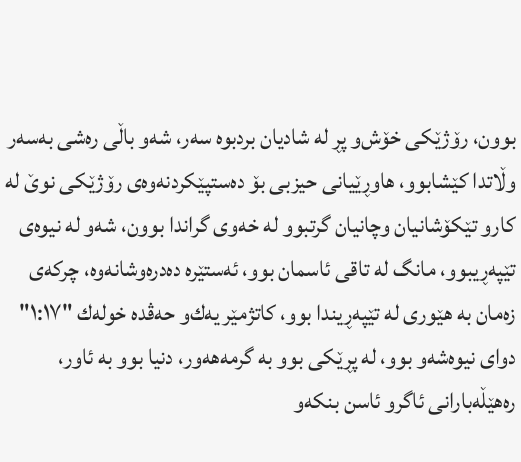بوون، رۆژێكی خۆش‌‌و پڕ له‌ شادیان بردبوه‌ ‌سه‌‌ر، شه‌‌و باڵی ره‌‌شی به‌‌سه‌‌ر وڵاتدا كێشابوو، هاوڕێیانی حیزبی بۆ ده‌‌ستپێكردنه‌‌وه‌‌ی رۆژێكی نوێ‌ له‌ كارو تێكۆشانیان وچانیان گرتبوو له‌ خه‌‌وی گراندا بوون، شه‌‌و له‌ نیوه‌‌ی تێپه‌‌ڕیبوو، مانگ له‌ تاقی ئاسمان بوو، ئه‌‌ستێره‌ ده‌‌دره‌‌وشانه‌‌وه‌، چركه‌‌ی زه‌‌مان به‌ هێوری له‌ تێپه‌‌ڕیندا بوو، كاتژمێر یه‌‌ك‌و حه‌‌ڤده‌ خوله‌‌ك "١:١٧" دوای نیوه‌‌شه‌‌و بوو، له‌ پڕێكی بوو به‌ گرمه‌هه‌ور، دنیا بوو به‌ ئاور، ره‌هێڵه‌بارانی ئاگرو ئاسن بنكه‌‌‌و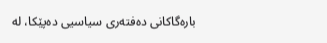باره‌گاكانی ده‌‌فته‌‌ری سیاسیی ده‌‌پێكا، له‌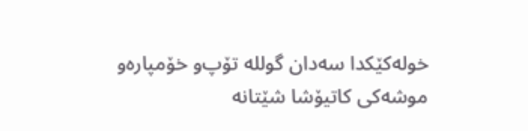خوله‌‌كێكدا سه‌‌دان گولله‌ تۆپ‌‌و خۆمپاره‌‌و موشه‌‌كی كاتیۆشا شێتانه‌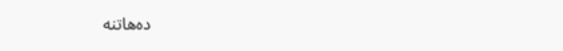ده‌هاتنه‌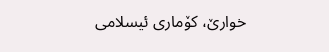خوارێ، كۆماری ئیسلامی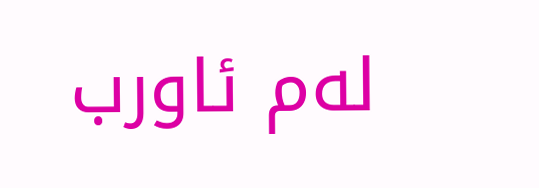له‌‌م ئاورب